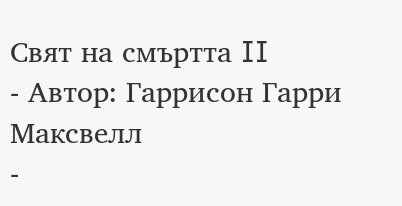Свят на смъртта II
- Автор: Гаррисон Гарри Максвелл
-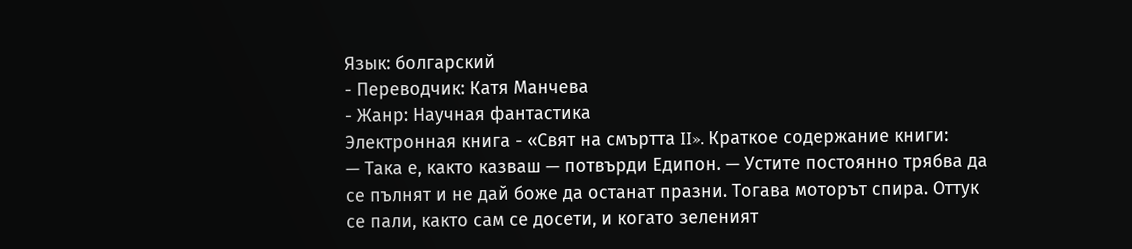Язык: болгарский
- Переводчик: Катя Манчева
- Жанр: Научная фантастика
Электронная книга - «Свят на смъртта II». Краткое содержание книги:
— Така е, както казваш — потвърди Едипон. — Устите постоянно трябва да се пълнят и не дай боже да останат празни. Тогава моторът спира. Оттук се пали, както сам се досети, и когато зеленият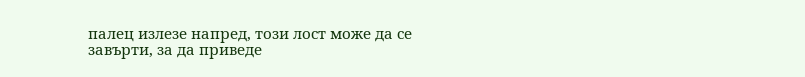палец излезе напред, този лост може да се завърти, за да приведе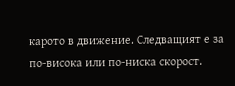карото в движение. Следващият е за по-висока или по-ниска скорост.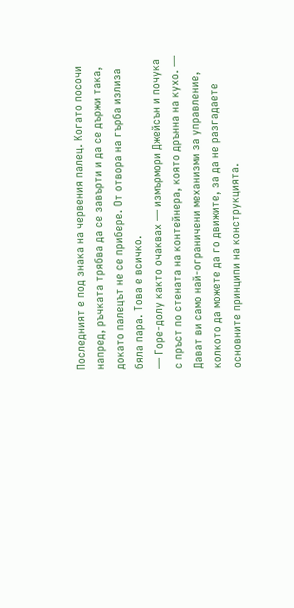Последният е под знака на червения палец. Когато посочи напред, ръчката трябва да се завърти и да се държи така, докато палецът не се прибере. От отвора на гърба излиза бяла пара. Това е всичко.
— Горе-долу както очаквах — измърмори Джейсън и почука с пръст по стената на контейнера, която дрънна на кухо. — Дават ви само най-ограничени механизми за управление, колкото да можете да го движите, за да не разгадаете основните принципи на конструкцията.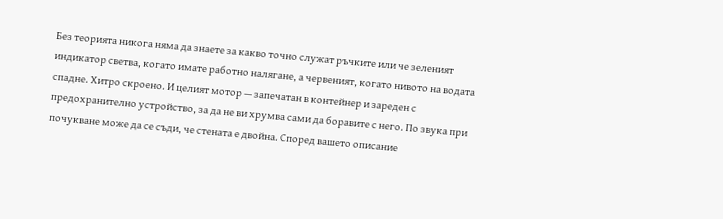Без теорията никога няма да знаете за какво точно служат ръчките или че зеленият индикатор светва, когато имате работно налягане, а червеният, когато нивото на водата спадне. Хитро скроено. И целият мотор — запечатан в контейнер и зареден с предохранително устройство, за да не ви хрумва сами да боравите с него. По звука при почукване може да се съди, че стената е двойна. Според вашето описание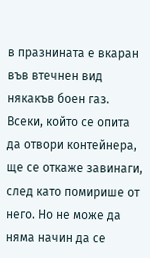в празнината е вкаран във втечнен вид някакъв боен газ. Всеки, който се опита да отвори контейнера, ще се откаже завинаги, след като помирише от него. Но не може да няма начин да се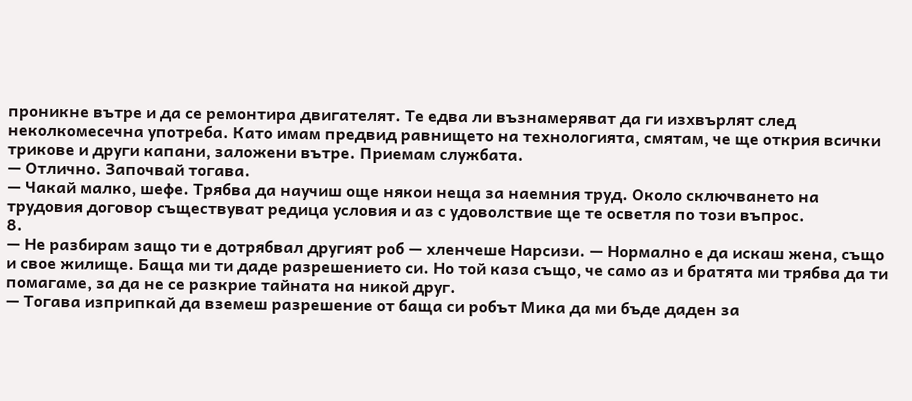проникне вътре и да се ремонтира двигателят. Те едва ли възнамеряват да ги изхвърлят след неколкомесечна употреба. Като имам предвид равнището на технологията, смятам, че ще открия всички трикове и други капани, заложени вътре. Приемам службата.
— Отлично. Започвай тогава.
— Чакай малко, шефе. Трябва да научиш още някои неща за наемния труд. Около сключването на трудовия договор съществуват редица условия и аз с удоволствие ще те осветля по този въпрос.
8.
— Не разбирам защо ти е дотрябвал другият роб — хленчеше Нарсизи. — Нормално е да искаш жена, също и свое жилище. Баща ми ти даде разрешението си. Но той каза също, че само аз и братята ми трябва да ти помагаме, за да не се разкрие тайната на никой друг.
— Тогава изприпкай да вземеш разрешение от баща си робът Мика да ми бъде даден за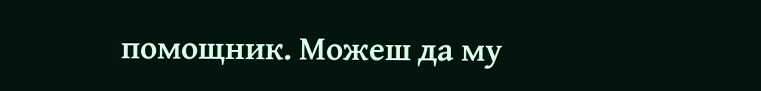помощник. Можеш да му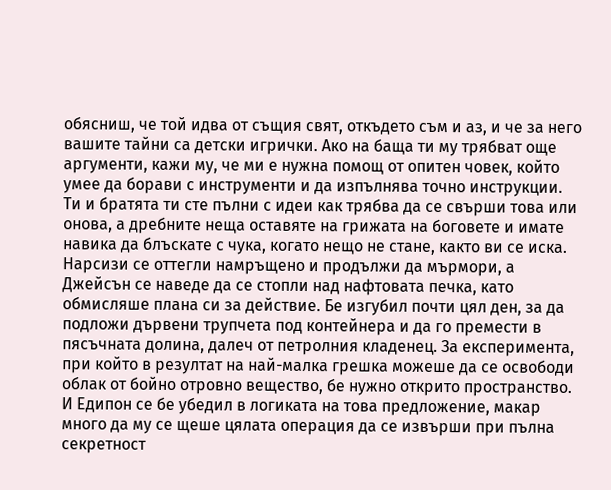обясниш, че той идва от същия свят, откъдето съм и аз, и че за него вашите тайни са детски игрички. Ако на баща ти му трябват още аргументи, кажи му, че ми е нужна помощ от опитен човек, който умее да борави с инструменти и да изпълнява точно инструкции. Ти и братята ти сте пълни с идеи как трябва да се свърши това или онова, а дребните неща оставяте на грижата на боговете и имате навика да блъскате с чука, когато нещо не стане, както ви се иска.
Нарсизи се оттегли намръщено и продължи да мърмори, а Джейсън се наведе да се стопли над нафтовата печка, като обмисляше плана си за действие. Бе изгубил почти цял ден, за да подложи дървени трупчета под контейнера и да го премести в пясъчната долина, далеч от петролния кладенец. За експеримента, при който в резултат на най-малка грешка можеше да се освободи облак от бойно отровно вещество, бе нужно открито пространство. И Едипон се бе убедил в логиката на това предложение, макар много да му се щеше цялата операция да се извърши при пълна секретност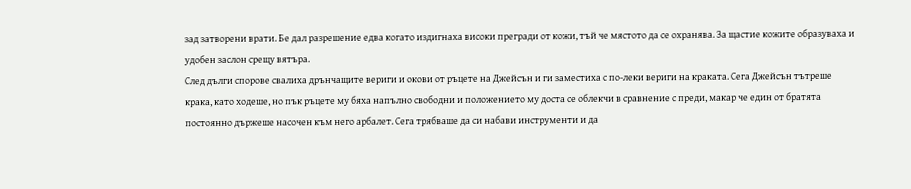зад затворени врати. Бе дал разрешение едва когато издигнаха високи прегради от кожи, тъй че мястото да се охранява. За щастие кожите образуваха и удобен заслон срещу вятъра.
След дълги спорове свалиха дрънчащите вериги и окови от ръцете на Джейсън и ги заместиха с по-леки вериги на краката. Сега Джейсън тътреше крака, като ходеше, но пък ръцете му бяха напълно свободни и положението му доста се облекчи в сравнение с преди, макар че един от братята постоянно държеше насочен към него арбалет. Сега трябваше да си набави инструменти и да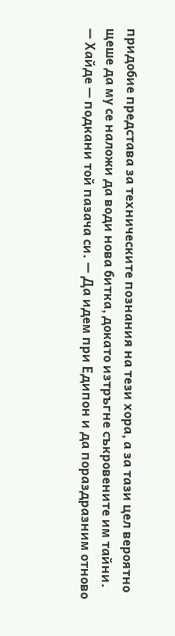придобие представа за техническите познания на тези хора, а за тази цел вероятно щеше да му се наложи да води нова битка, докато изтръгне съкровените им тайни.
— Хайде — подкани той пазача си. — Да идем при Едипон и да пораздразним отново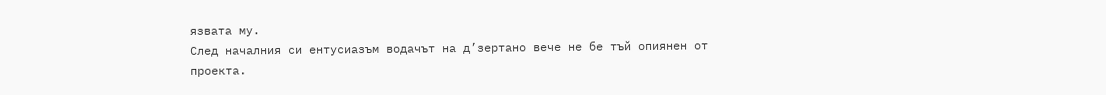язвата му.
След началния си ентусиазъм водачът на д’зертано вече не бе тъй опиянен от проекта.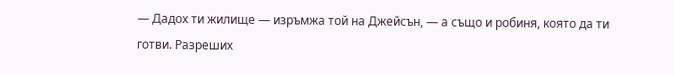— Дадох ти жилище — изръмжа той на Джейсън, — а също и робиня, която да ти готви. Разреших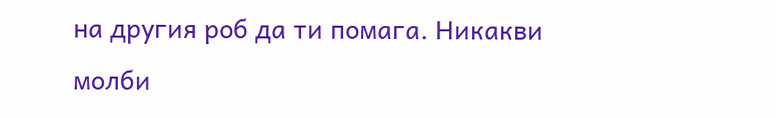на другия роб да ти помага. Никакви молби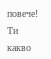повече! Ти какво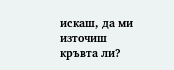искаш, да ми източиш кръвта ли?